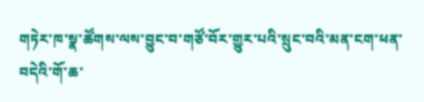གཏེར་ཁ་སྣ་ཚོགས་ལས་བྱུང་བ་གཙོ་བོར་གྱུར་པའི་སྲུང་བའི་མན་ངག་ཕན་བདེའི་གོ་ཆ་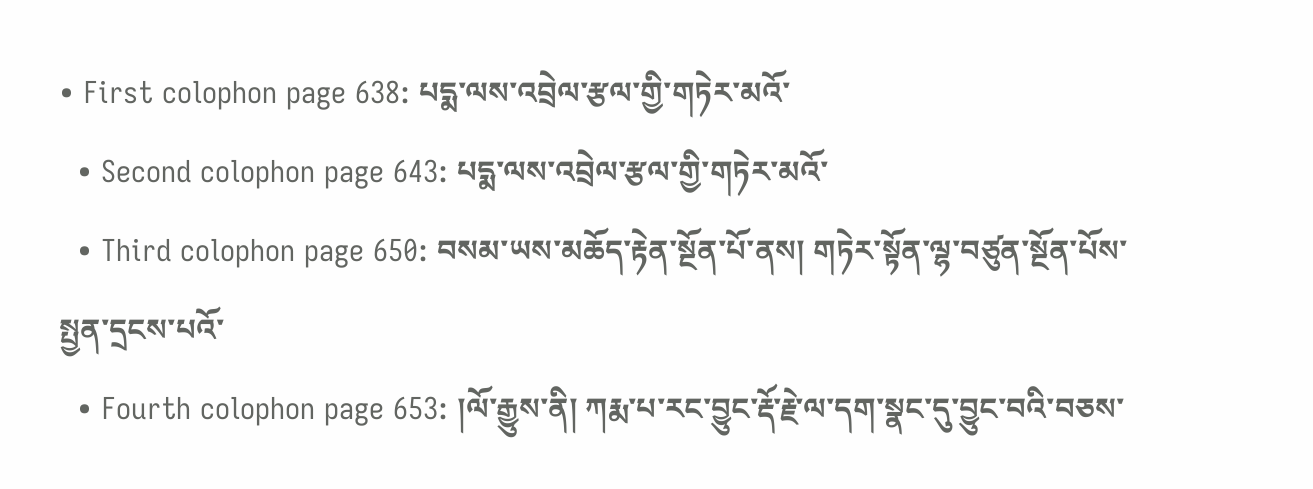• First colophon page 638: པདྨ་ལས་འབྲེལ་རྩལ་གྱི་གཏེར་མའོ་
  • Second colophon page 643: པདྨ་ལས་འབྲེལ་རྩལ་གྱི་གཏེར་མའོ་
  • Third colophon page 650: བསམ་ཡས་མཆོད་རྟེན་སྔོན་པོ་ནས། གཏེར་སྟོན་ལྷ་བཙུན་སྔོན་པོས་སྤྱན་དྲངས་པའོ་
  • Fourth colophon page 653: །ལོ་རྒྱུས་ནི། ཀརྨ་པ་རང་བྱུང་རྡོ་རྗེ་ལ་དག་སྣང་དུ་བྱུང་བའི་བཅས་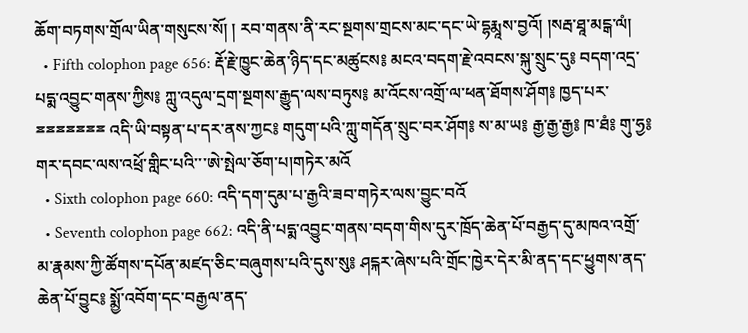ཆོག་བཏགས་གྲོལ་ཡིན་གསུངས་སོ། ། རབ་གནས་ནི་རང་སྔགས་གྲངས་མང་དང་ཡེ་དྷརྨཱས་བྱའོ། །སརྦ་ཐཱ་མངྒ་ལཾ།
  • Fifth colophon page 656: རྡོ་རྗེ་ཁྱུང་ཆེན་ཉིད་དང་མཚུངས༔ མངའ་བདག་རྗེ་འབངས་སྐུ་སྲུང་དུ༔ བདག་འདྲ་པདྨ་འབྱུང་གནས་ཀྱིས༔ ཀླུ་འདུལ་དྲག་སྔགས་རྒྱུད་ལས་བཏུས༔ མ་འོངས་འགྲོ་ལ་ཕན་ཐོགས་ཤོག༔ ཁྱད་པར་ྈྈྈྈྈྈྈ འདི་ཡི་བསྟན་པ་དར་ནས་ཀྱང༔ གདུག་པའི་ཀླུ་གདོན་སྲུང་བར་ཤོག༔ ས་མ་ཡ༔ རྒྱ་རྒྱ་རྒྱ༔ ཁ་ཐཾ༔ གུ་ཧྱ༔ གར་དབང་ལས་འཕྲོ་གླིང་པའི་་་ཨེ་སྤེལ་ཅོག་པ།གཏེར་མའོ
  • Sixth colophon page 660: འདི་དག་དུམ་པ་རྒྱའི་ཟབ་གཏེར་ལས་བྱུང་བའོ
  • Seventh colophon page 662: འདི་ནི་པདྨ་འབྱུང་གནས་བདག་གིས་དུར་ཁྲོད་ཆེན་པོ་བརྒྱད་དུ་མཁའ་འགྲོ་མ་རྣམས་ཀྱི་ཚོགས་དཔོན་མཛད་ཅིང་བཞུགས་པའི་དུས་སུ༔ ཤངྐར་ཞེས་པའི་གྲོང་ཁྱེར་དེར་མི་ནད་དང་ཕྱུགས་ནད་ཆེན་པོ་བྱུང༔ སྨྱོ་འབོག་དང་བརྒྱལ་ནད་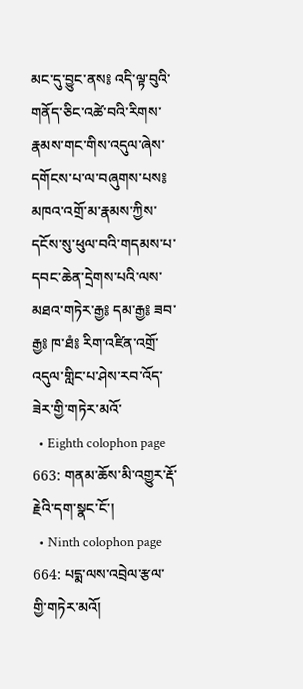མང་དུ་བྱུང་ནས༔ འདི་ལྟ་བུའི་གནོད་ཅིང་འཚེ་བའི་རིགས་རྣམས་གང་གིས་འདུལ་ཞེས་དགོངས་པ་ལ་བཞུགས་པས༔ མཁའ་འགྲོ་མ་རྣམས་ཀྱིས་དངོས་སུ་ཕུལ་བའི་གདམས་པ་དབང་ཆེན་དྲེགས་པའི་ལས་མཐའ་གཏེར་རྒྱ༔ དམ་རྒྱ༔ ཟབ་རྒྱ༔ ཁ་ཐཾ༔ རིག་འཛིན་འགྲོ་འདུལ་གླིང་པ་ཤེས་རབ་འོད་ཟེར་གྱི་གཏེར་མའོ་
  • Eighth colophon page 663: གནམ་ཆོས་མི་འགྱུར་རྡོ་རྗེའི་དག་སྣང་ངོ་།
  • Ninth colophon page 664: པདྨ་ལས་འབྲེལ་རྩལ་གྱི་གཏེར་མའོ།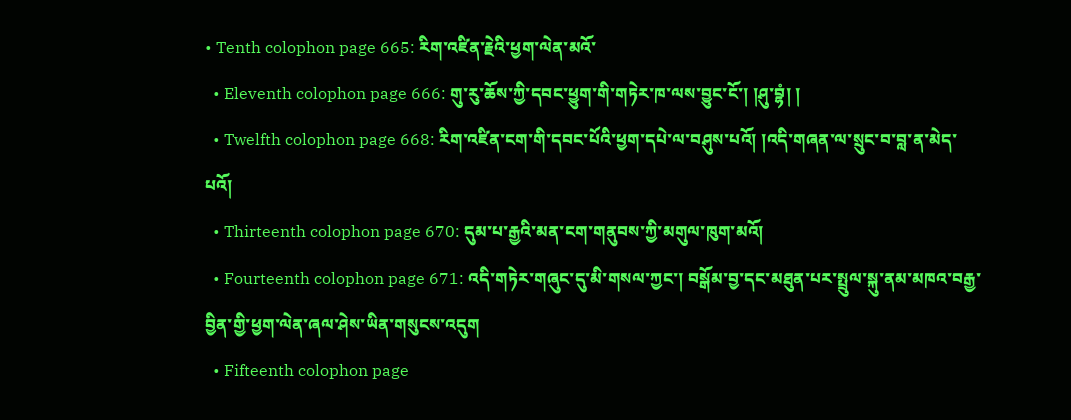• Tenth colophon page 665: རིག་འཛིན་རྗེའི་ཕྱག་ལེན་མའོ་
  • Eleventh colophon page 666: གུ་རུ་ཆོས་ཀྱི་དབང་ཕྱུག་གི་གཏེར་ཁ་ལས་བྱུང་ངོ་། །ཤུ་བྷཾ། །
  • Twelfth colophon page 668: རིག་འཛིན་ངག་གི་དབང་པོའི་ཕྱག་དཔེ་ལ་བཤུས་པའོ། །འདི་གཞན་ལ་སྲུང་བ་བླ་ན་མེད་པའོ།
  • Thirteenth colophon page 670: དུམ་པ་རྒྱའི་མན་ངག་གནུབས་ཀྱི་མགུལ་ཁུག་མའོ།
  • Fourteenth colophon page 671: འདི་གཏེར་གཞུང་དུ་མི་གསལ་ཀྱང་། བསྒོམ་བྱ་དང་མཐུན་པར་སྤྲུལ་སྐུ་ནམ་མཁའ་བརྒྱ་བྱིན་གྱི་ཕྱག་ལེན་ཞལ་ཤེས་ཡིན་གསུངས་འདུག
  • Fifteenth colophon page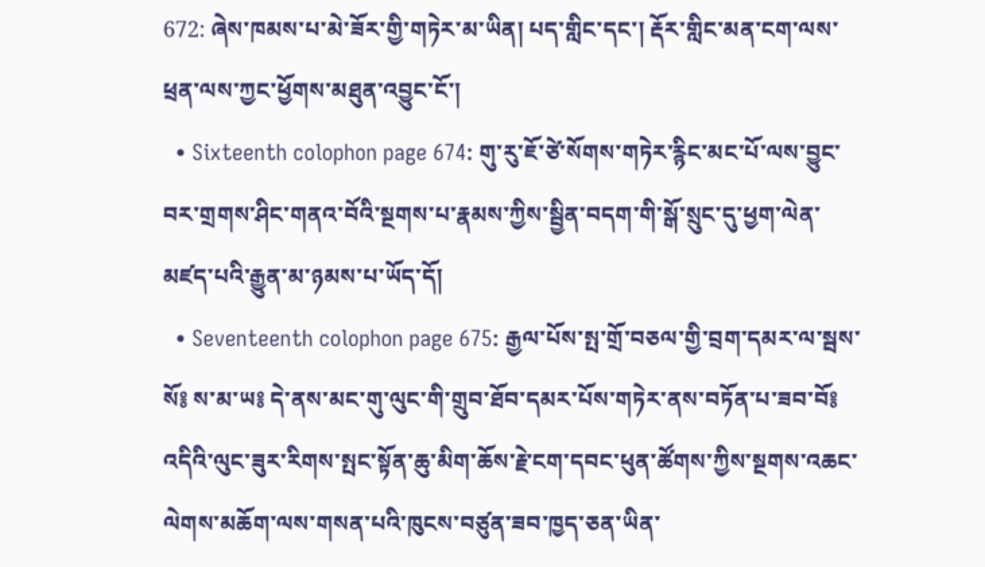672: ཞེས་ཁམས་པ་མེ་ཟོར་གྱི་གཏེར་མ་ཡིན། པད་གླིང་དང་། རྡོར་གླིང་མན་ངག་ལས་ཕྲན་ལས་ཀྱང་ཕྱོགས་མཐུན་འབྱུང་ངོ་།
  • Sixteenth colophon page 674: གུ་རུ་ཇོ་ཙེ་སོགས་གཏེར་རྙིང་མང་པོ་ལས་བྱུང་བར་གྲགས་ཤིང་གནའ་བོའི་སྔགས་པ་རྣམས་ཀྱིས་སྦྱིན་བདག་གི་སྒོ་སྲུང་དུ་ཕྱག་ལེན་མཛད་པའི་རྒྱུན་མ་ཉམས་པ་ཡོད་དོ།
  • Seventeenth colophon page 675: རྒྱལ་པོས་སྤ་གྲོ་བཅལ་གྱི་བྲག་དམར་ལ་སྦས་སོ༔ ས་མ་ཡ༔ དེ་ནས་མང་གུ་ལུང་གི་གྲུབ་ཐོབ་དམར་པོས་གཏེར་ནས་བཏོན་པ་ཟབ་བོ༔ འདིའི་ལུང་ཟུར་རིགས་སྤང་སྟོན་ཆུ་མིག་ཆོས་རྗེ་ངག་དབང་ཕུན་ཚོགས་ཀྱིས་སྔགས་འཆང་ལེགས་མཆོག་ལས་གསན་པའི་ཁུངས་བཙུན་ཟབ་ཁྱད་ཅན་ཡིན་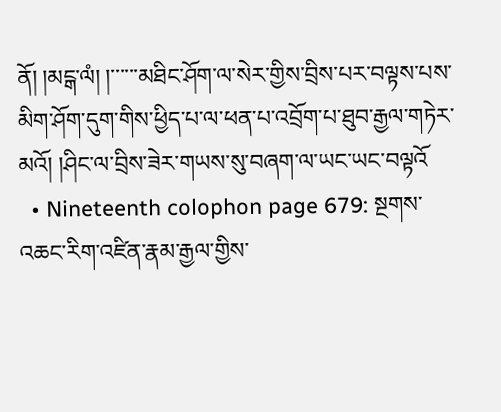ནོ། །མངྒ་ལཾ། །་་་་་་མཐིང་ཤོག་ལ་སེར་གྱིས་བྲིས་པར་བལྟས་པས་མིག་ཤོག་དུག་གིས་ཕྱིད་པ་ལ་ཕན་པ་འབྲོག་པ་ཐུབ་རྒྱལ་གཏེར་མའོ། །ཤིང་ལ་བྲིས་ཟེར་གཡས་སུ་བཞག་ལ་ཡང་ཡང་བལྟའོ
  • Nineteenth colophon page 679: སྔགས་འཆང་རིག་འཛིན་རྣམ་རྒྱལ་གྱིས་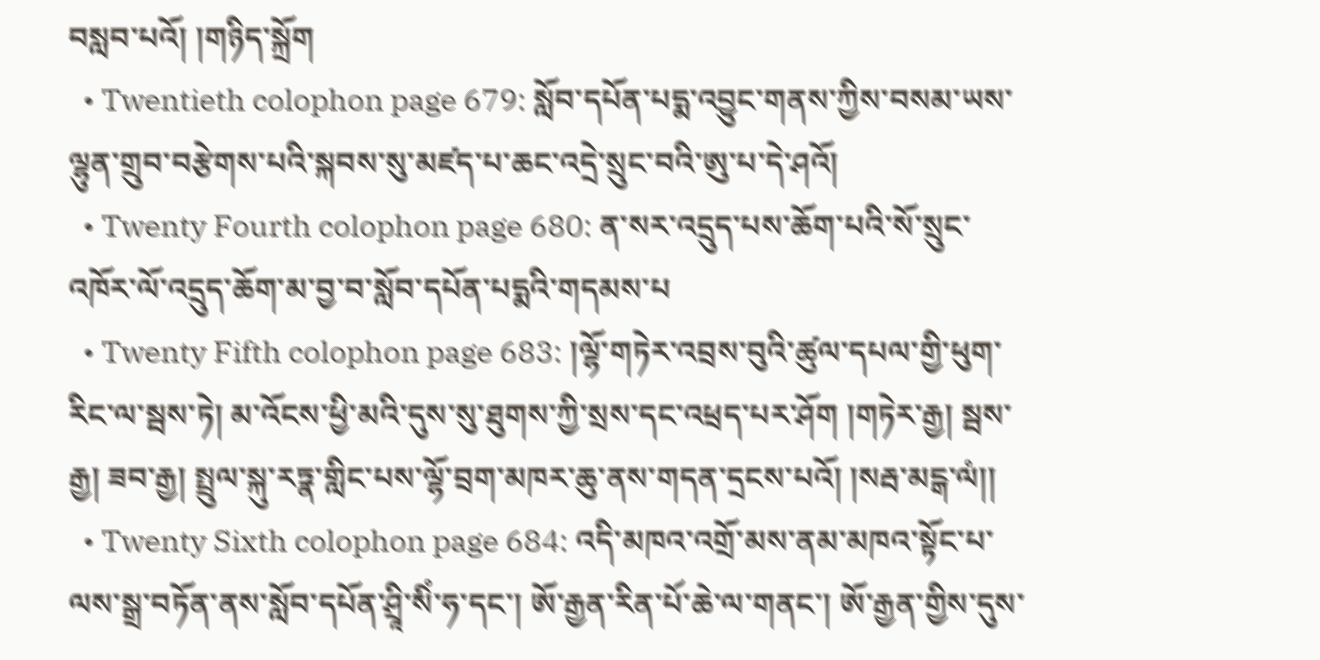བསླབ་པའོ། །གཉིད་སྐྲོག
  • Twentieth colophon page 679: སློབ་དཔོན་པདྨ་འབྱུང་གནས་ཀྱིས་བསམ་ཡས་ལྷུན་གྲུབ་བརྩེགས་པའི་སྐབས་སུ་མཛད་པ་ཆང་འདྲེ་སྲུང་བའི་ཨུ་པ་དེ་ཤའོ།
  • Twenty Fourth colophon page 680: ན་སར་འདྲུད་པས་ཆོག་པའི་སོ་སྲུང་འཁོར་ལོ་འདྲུད་ཆོག་མ་བྱ་བ་སློབ་དཔོན་པདྨའི་གདམས་པ
  • Twenty Fifth colophon page 683: །ལྷོ་གཏེར་འབྲས་བུའི་ཚུལ་དཔལ་གྱི་ཕུག་རིང་ལ་སྦས་ཏེ། མ་འོངས་ཕྱི་མའི་དུས་སུ་ཐུགས་ཀྱི་སྲས་དང་འཕྲད་པར་ཤོག །གཏེར་རྒྱ། སྦས་རྒྱ། ཟབ་རྒྱ། སྤྲུལ་སྐུ་རཏྣ་གླིང་པས་ལྷོ་བྲག་མཁར་ཆུ་ནས་གདན་དྲངས་པའོ། །སརྦ་མངྒ་ལཾ།།
  • Twenty Sixth colophon page 684: འདི་མཁའ་འགྲོ་མས་ནམ་མཁའ་སྟོང་པ་ལས་སྒྲ་བཏོན་ནས་སློབ་དཔོན་ཤྲཱི་སིཾ་ཧ་དང་། ཨོ་རྒྱན་རིན་པོ་ཆེ་ལ་གནང་། ཨོ་རྒྱན་གྱིས་དུས་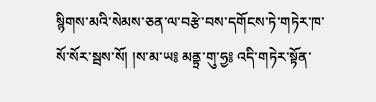སྙིགས་མའི་སེམས་ཅན་ལ་བརྩེ་བས་དགོངས་ཏེ་གཏེར་ཁ་སོ་སོར་སྦས་སོ། །ས་མ་ཡ༔ མནྟྲ་གུ་ཧྱ༔ འདི་གཏེར་སྟོན་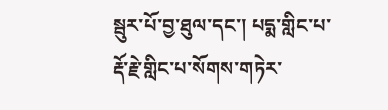སྦུར་པོ་བྱ་ཐུལ་དང་། པདྨ་གླིང་པ་རྡོ་རྗེ་གླིང་པ་སོགས་གཏེར་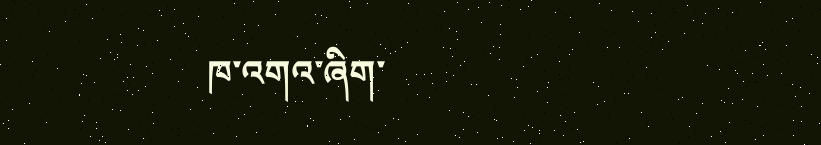ཁ་འགའ་ཞིག་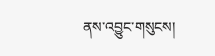ནས་འབྱུང་གསུངས།